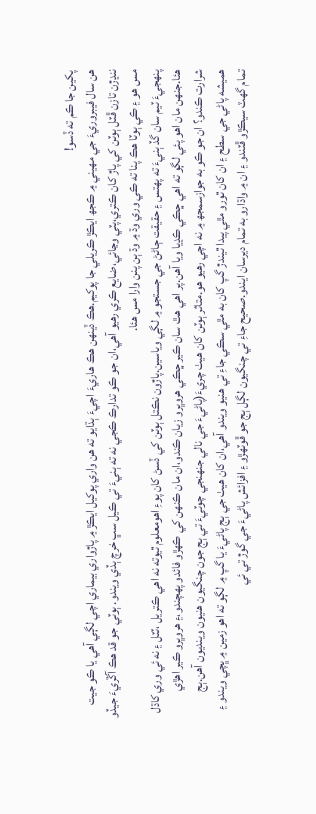پکين جا ڪم ته ڏسو!
هن سال فيبروريءَ جي مهيني ۾ ڪجھ ايڪڙ ڪريلي جا پوکيم.هڪ ڏينهن هڪ هاريءَ اچيءَ ٻڌايو ته هن واري پوکيل ايڪڙ ۾ پاڙواري بيماري اچي لڳي آهي يا ڪو جيت ننڍڙن تازن ڦٽل ٻوٽن کي پاڙ کان ڪتري،پٽي وڃائي،ضايع ڪري رهيو آهي،ان جو ڪو تدارڪ ڪجي نه ته ٻنيءَ تي ڪيل سڀ خرچ ٻڏي ويندو. ٻوٽي جو قد هڪ آڱريءَ جيڏو مس هو ۽ ڪي ٻوٽا هڪ پنا ته ڪي وري وڌ ۾ وڌ ٻن پنن وارا مس هئا.
پنهجيءَ ٽيم سان گڏ ٻنيءَ ته پهتس ۽ حقيقت ڄاڻڻ جي جستجو ۾ لڳي وياسين.پاڙون نڪتل ٻوٽن کي ڏسڻ کان پوءِ اهومعلوم ٿيوته نه اهي ڪتريل ،ٽٽل ۽ نه ئي وري کاڌل هئا.جنهن مان اهو پئي لڳو ته اهي ڇڪي ڪڍيا ويا آهن.پر اهي هٿ سان ڪير ڇڪي هروڀرو زيان ڪندو،ان مان ڪنهن کي ڪهڙو فائدو پهچندو،۽ هروڀرو ڪير اهڙي شرارت ڪندو؟ ان جو ڪو به جوازسمجھ ۾ نه اچي رهيو هو.متاثر ٻوٽن کان هيٺ چريءَ(پاڻيءَ جي نالي جنهنجي چوٽيءَ تي ٻج جون چنگيون هنيون وينديون آهن.ٻج هميشه پاڻي جي سطح ۽ ان کان ٿورو مٿي پيدا ٿيندڙ گپ کان به مٿي سڪي جاءِ تي هنيو ويندو آهي،ان کان هيٺ جي ٻج پاڻيءَ يا گپ ۾ لڳو ته اهو زمين ۾ ڀچي ويندو ۽ تمام گھٽ سيڪڙو ڦٽندو ۽ ان ۾ واڌارو به تمام ديرسان ايندو.صحيح جاءِ تي چنگيون لڳل ٻج جو ڦوٽهڙو ۽ افزائش پاڻيءَ جي گوڙ تي ئي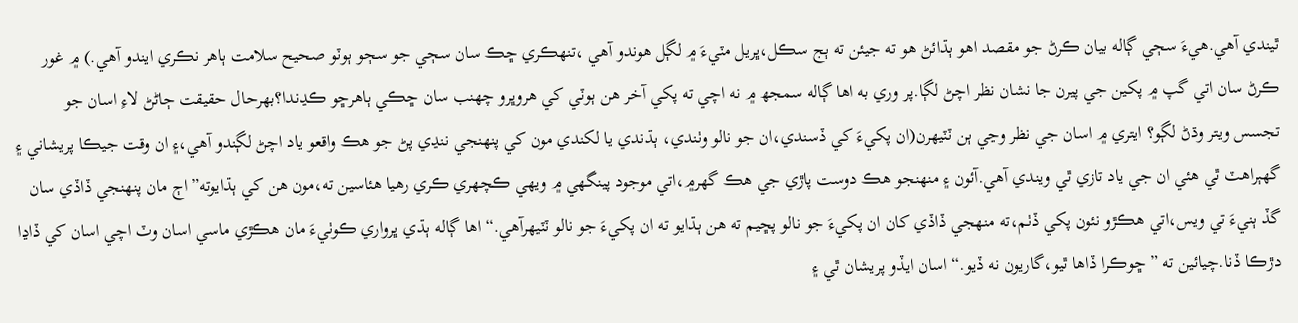ٿيندي آهي.هيءَ سڄي ڳاله بيان ڪرڻ جو مقصد اهو ٻڌائڻ هو ته جيئن ته ٻج سڪل،ڀريل مٽيءَ ۾ لڳل هوندو آهي ،تنهڪري ڇڪ سان سڄي جو سڄو ٻوٽو صحيح سلامت ٻاهر نڪري ايندو آهي.) ۾ غور ڪرڻ سان اتي گپ ۾ پکين جي پيرن جا نشان نظر اچڻ لڳا.پر وري به اها ڳاله سمجھ ۾ نه اچي ته پکي آخر هن ٻوٽي کي هروڀرو چهنب سان ڇڪي ٻاهرڇو ڪڍندا؟بهرحال حقيقت ڄاڻڻ لاءِ اسان جو تجسس ويتر وڌڻ لڳو؟ ايتري ۾ اسان جي نظر وڃي ٻن ٽٽيهرن(ان پکيءَ کي ڏسندي،ان جو نالو وٺندي، ٻڌندي يا لکندي مون کي پنهنجي ننڍي پڻ جو هڪ واقعو ياد اچڻ لڳندو آهي،۽ ان وقت جيڪا پريشاني ۽ گھٻراهٽ ٿي هئي ان جي ياد تازي ٿي ويندي آهي.آئون ۽ منهنجو هڪ دوست پاڙي جي هڪ گھر۾،اتي موجود پينگھي ۾ ويهي ڪچهري ڪري رهيا هئاسين ته،مون هن کي ٻڌايوته”اڄ مان پنهنجي ڏاڏي سان گڏ ٻنيءَ تي ويس،اتي هڪڙو نئون پکي ڏٺم،ته منهجي ڏاڏي کان ان پکيءَ جو نالو پڇيم ته هن ٻڌايو ته ان پکيءَ جو نالو ٽٽيهرآهي.“ اها ڳاله ٻڌي ڀرواري ڪوٺيءَ مان هڪڙي ماسي اسان وٽ اچي اسان کي ڏاڍا دڙڪا ڏنا.چيائين ته ” ڇوڪرا ڏاها ٿيو،گاريون نه ڏيو.“ اسان ايڏو پريشان ٿي ۽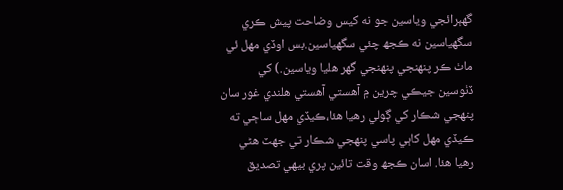گھٻرائجي وياسين جو نه کيس وضاحت پيش ڪري سگھياسين نه ڪجھ چئي سگھياسين.بس اوڏي مهل ئي ماٺ ڪر پنهنجي پنهنجي گھر هليا وياسين.) کي ڏٺوسين جيڪي چرين ۾ آهستي آهستي هلندي غور سان پنهجي شڪار کي ڳولي رهيا هئا،ڪيڏي مهل ساڄي ته ڪيڏي مهل کاٻي پاسي پنهجي شڪار تي جھٽ هڻي رهيا هئا. اسان ڪجھ وقت تائين پري بيهي تصديق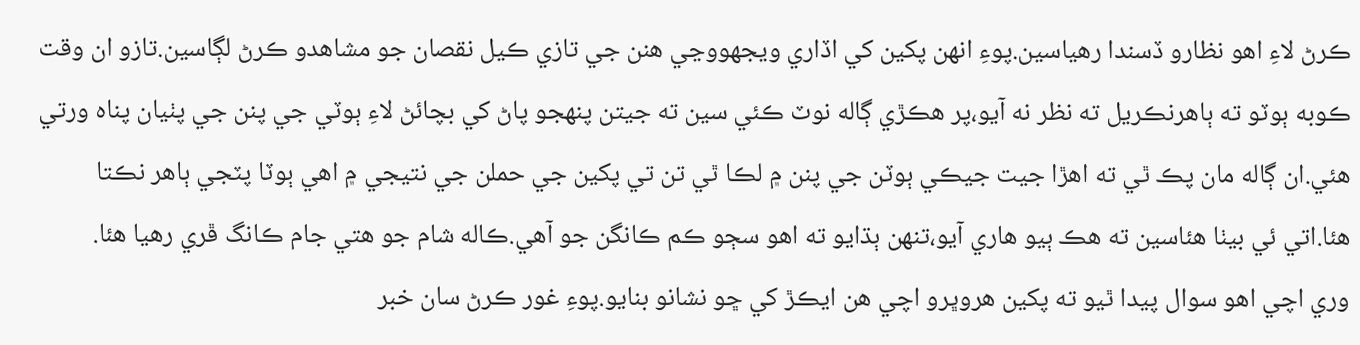ڪرڻ لاءِ اهو نظارو ڏسندا رهياسين.پوءِ انهن پکين کي اڏاري ويجهووڃي هنن جي تازي ڪيل نقصان جو مشاهدو ڪرڻ لڳاسين.تازو ان وقت ڪوبه ٻوٽو ته ٻاهرنڪريل ته نظر نه آيو،پر هڪڙي ڳاله نوٽ ڪئي سين ته جيتن پنهجو پاڻ کي بچائڻ لاءِ ٻوٽي جي پنن جي پٺيان پناه ورتي هئي.ان ڳاله مان پڪ ٿي ته اهڙا جيت جيڪي ٻوٽن جي پنن ۾ لڪا ٿي تن تي پکين جي حملن جي نتيجي ۾ اهي ٻوٽا پٽجي ٻاهر نڪتا هئا.اتي ئي بيٺا هئاسين ته هڪ ٻيو هاري آيو،تنهن ٻڌايو ته اهو سڄو ڪم ڪانگن جو آهي.ڪاله شام جو هتي جام ڪانگ ڦري رهيا هئا.
وري اچي اهو سوال پيدا ٿيو ته پکين هروڀرو اچي هن ايڪڙ کي ڇو نشانو بنايو.پوءِ غور ڪرڻ سان خبر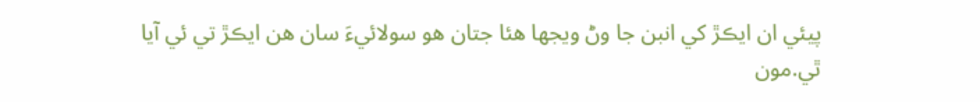پيئي ان ايڪڙ کي انبن جا وڻ ويجھا هئا جتان هو سولائيءَ سان هن ايڪڙ تي ئي آيا ٿي.مون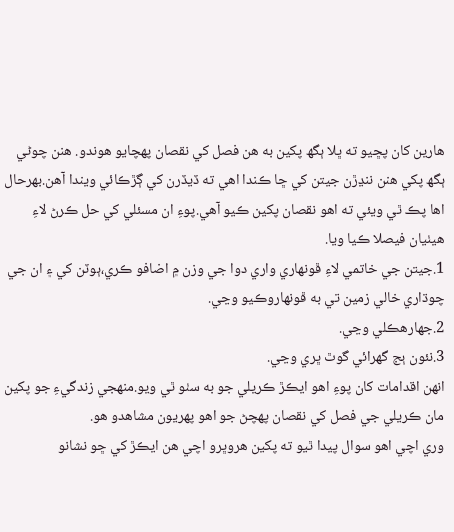هارين کان پڇيو ته ڀلا ٻگھ پکين به هن فصل کي نقصان پهچايو هوندو. هنن چوڻي ٻگھ پکي هنن ننڍڙن جيتن کي ڇا ڪندا اهي ته ڏيڏرن کي ڳڙڪائي ويندا آهن.بهرحال اها پڪ ٿي ويئي ته اهو نقصان پکين ڪيو آهي.پوءِ ان مسئلي کي حل ڪرڻ لاءِ هيٺيان فيصلا ڪيا ويا.
1.جيتن جي خاتمي لاءِ ڦونهاري واري دوا جي وزن ۾ اضافو ڪري،ٻوٽن کي ۽ ان جي چوڌاري خالي زمين تي به ڦونهاروڪيو وڃي.
2.جھارهڪلي وڃي.
3.نئون ٻج گھرائي گوٿ ڀري وڃي.
انهن اقدامات کان پوءِ اهو ايڪڙ ڪريلي جو به سٺو ٿي ويو.منهجي زندگيءِ جو پکين مان ڪريلي جي فصل کي نقصان پهچڻ جو اهو پهريون مشاهدو هو.
وري اچي اهو سوال پيدا ٿيو ته پکين هروڀرو اچي هن ايڪڙ کي ڇو نشانو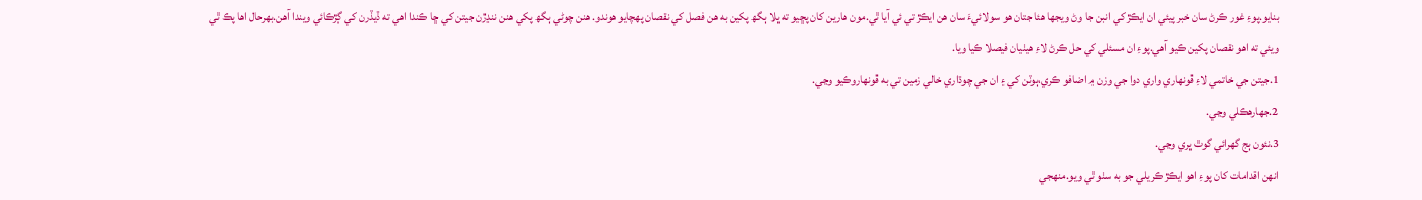بنايو.پوءِ غور ڪرڻ سان خبر پيئي ان ايڪڙ کي انبن جا وڻ ويجھا هئا جتان هو سولائيءَ سان هن ايڪڙ تي ئي آيا ٿي.مون هارين کان پڇيو ته ڀلا ٻگھ پکين به هن فصل کي نقصان پهچايو هوندو. هنن چوڻي ٻگھ پکي هنن ننڍڙن جيتن کي ڇا ڪندا اهي ته ڏيڏرن کي ڳڙڪائي ويندا آهن.بهرحال اها پڪ ٿي ويئي ته اهو نقصان پکين ڪيو آهي.پوءِ ان مسئلي کي حل ڪرڻ لاءِ هيٺيان فيصلا ڪيا ويا.
1.جيتن جي خاتمي لاءِ ڦونهاري واري دوا جي وزن ۾ اضافو ڪري،ٻوٽن کي ۽ ان جي چوڌاري خالي زمين تي به ڦونهاروڪيو وڃي.
2.جھارهڪلي وڃي.
3.نئون ٻج گھرائي گوٿ ڀري وڃي.
انهن اقدامات کان پوءِ اهو ايڪڙ ڪريلي جو به سٺو ٿي ويو.منهجي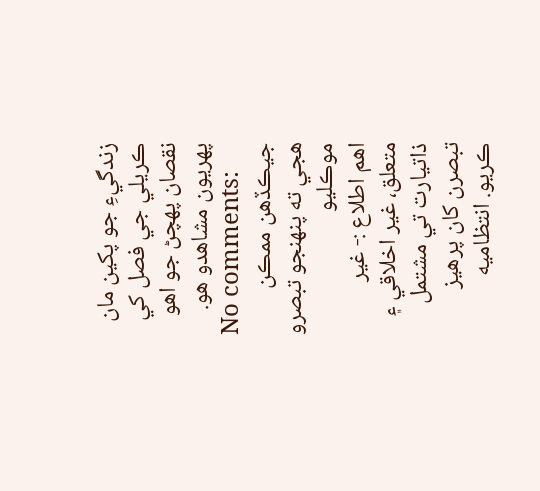زندگيءِ جو پکين مان ڪريلي جي فصل کي نقصان پهچڻ جو اهو پهريون مشاهدو هو.
No comments:
جيڪڏهن ممڪن هجي ته پنهنجو تبصرو موڪليو
اهم اطلاع :- غير متعلق، غير اخلاقي ۽ ذاتيارت تي مشتمل تبصرن کان پرهيز ڪريو. انتظاميه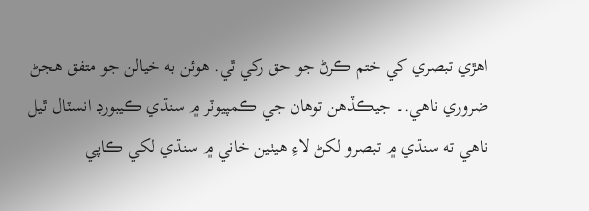اهڙي تبصري کي ختم ڪرڻ جو حق رکي ٿي. هوئن به خيالن جو متفق هجڻ ضروري ناهي.۔ جيڪڏهن توهان جي ڪمپيوٽر ۾ سنڌي ڪيبورڊ انسٽال ٿيل ناهي ته سنڌي ۾ تبصرو لکڻ لاءِ هيٺين خاني ۾ سنڌي لکي ڪاپي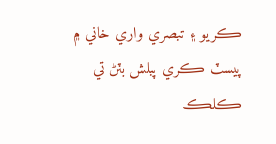ڪريو ۽ تبصري واري خاني ۾ پيسٽ ڪري پبلش بٽڻ تي ڪلڪ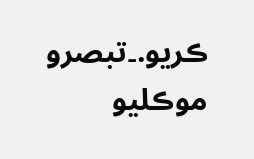ڪريو.۔تبصرو موڪليو